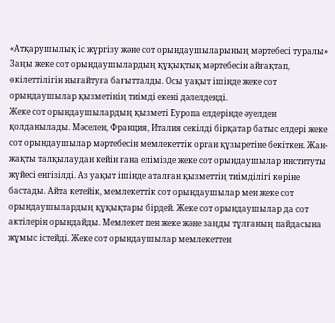«Атқарушылық iс жүргiзу және сот орындаушыларының мәртебесi туралы» Заңы жеке сот орындаушылардың құқықтық мәртебесін айғақтап, өкілеттілігін нығайтуға бағытталды. Осы уақыт ішінде жеке сот орындаушылар қызметінің тиімді екені дәлелденді.
Жеке сот орындаушылардың қызметі Еуропа елдерінде әуелден қолданылады. Мәселен, Франция, Италия секілді бірқатар батыс елдері жеке сот орындаушылар мәртебесін мемлекеттік орган құзыретіне бекіткен. Жан-жақты талқылаудан кейін ғана елімізде жеке сот орындаушылар институты жүйесі енгізілді. Аз уақыт ішінде аталған қызметтің тиімділігі көріне бастады. Айта кетейік, мемлекеттік сот орындаушылар мен жеке сот орындаушылардың құқықтары бірдей. Жеке сот орындаушылар да сот актілерін орындайды. Мемлекет пен жеке және заңды тұлғаның пайдасына жұмыс істейді. Жеке сот орындаушылар мемлекеттен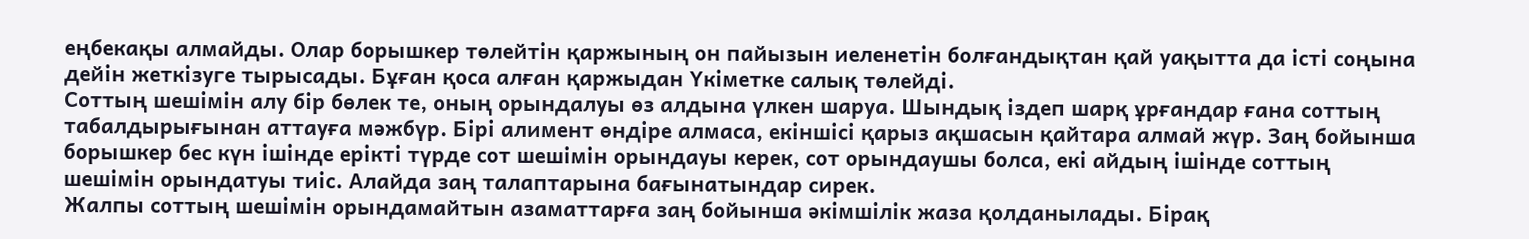еңбекақы алмайды. Олар борышкер төлейтін қаржының он пайызын иеленетін болғандықтан қай уақытта да істі соңына дейін жеткізуге тырысады. Бұған қоса алған қаржыдан Үкіметке салық төлейді.
Соттың шешімін алу бір бөлек те, оның орындалуы өз алдына үлкен шаруа. Шындық іздеп шарқ ұрғандар ғана соттың табалдырығынан аттауға мәжбүр. Бірі алимент өндіре алмаса, екіншісі қарыз ақшасын қайтара алмай жүр. Заң бойынша борышкер бес күн ішінде ерікті түрде сот шешімін орындауы керек, сот орындаушы болса, екі айдың ішінде соттың шешімін орындатуы тиіс. Алайда заң талаптарына бағынатындар сирек.
Жалпы соттың шешімін орындамайтын азаматтарға заң бойынша әкімшілік жаза қолданылады. Бірақ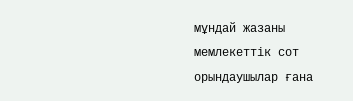мұндай жазаны мемлекеттік сот орындаушылар ғана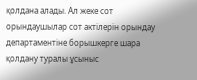қолдана алады. Ал жеке сот орындаушылар сот актілерін орындау департаментіне борышкерге шара қолдану туралы ұсыныс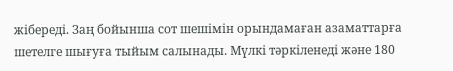жібереді. Заң бойынша сот шешімін орындамаған азаматтарға шетелге шығуға тыйым салынады. Мүлкі тәркіленеді және 180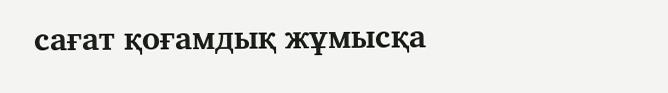сағат қоғамдық жұмысқа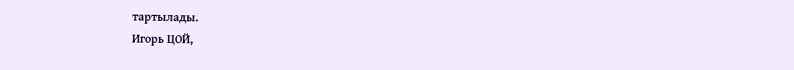тартылады.
Игорь ЦОЙ,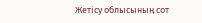Жетісу облысының сот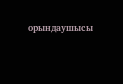орындаушысы